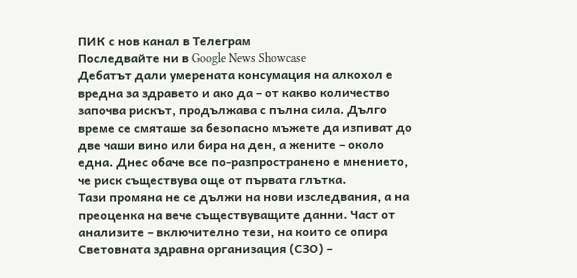ПИК с нов канал в Телеграм
Последвайте ни в Google News Showcase
Дебатът дали умерената консумация на алкохол е вредна за здравето и ако да – от какво количество започва рискът, продължава с пълна сила. Дълго време се смяташе за безопасно мъжете да изпиват до две чаши вино или бира на ден, а жените – около една. Днес обаче все по-разпространено е мнението, че риск съществува още от първата глътка.
Тази промяна не се дължи на нови изследвания, а на преоценка на вече съществуващите данни. Част от анализите – включително тези, на които се опира Световната здравна организация (СЗО) –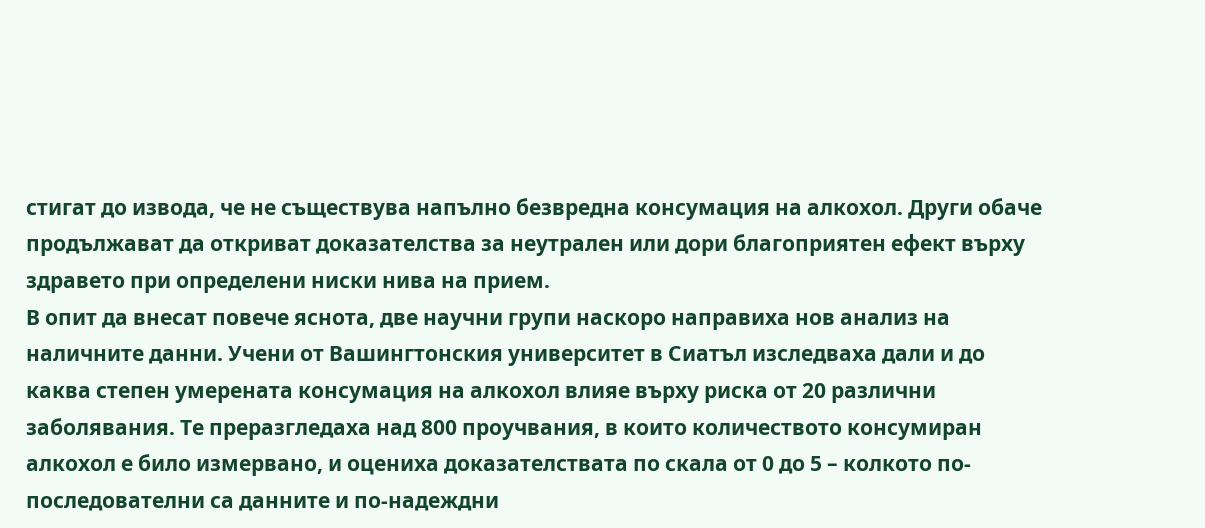стигат до извода, че не съществува напълно безвредна консумация на алкохол. Други обаче продължават да откриват доказателства за неутрален или дори благоприятен ефект върху здравето при определени ниски нива на прием.
В опит да внесат повече яснота, две научни групи наскоро направиха нов анализ на наличните данни. Учени от Вашингтонския университет в Сиатъл изследваха дали и до каква степен умерената консумация на алкохол влияе върху риска от 20 различни заболявания. Те преразгледаха над 800 проучвания, в които количеството консумиран алкохол е било измервано, и оцениха доказателствата по скала от 0 до 5 – колкото по-последователни са данните и по-надеждни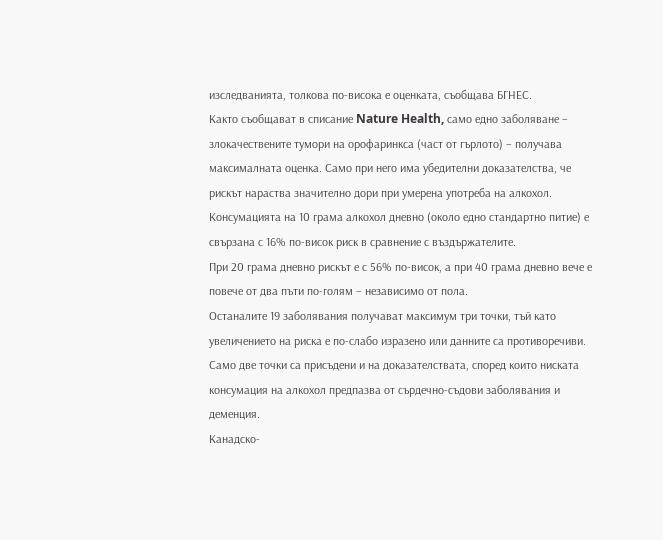изследванията, толкова по-висока е оценката, съобщава БГНЕС.
Както съобщават в списание Nature Health, само едно заболяване – злокачествените тумори на орофаринкса (част от гърлото) – получава максималната оценка. Само при него има убедителни доказателства, че рискът нараства значително дори при умерена употреба на алкохол. Консумацията на 10 грама алкохол дневно (около едно стандартно питие) е свързана с 16% по-висок риск в сравнение с въздържателите.
При 20 грама дневно рискът е с 56% по-висок, а при 40 грама дневно вече е повече от два пъти по-голям – независимо от пола.
Останалите 19 заболявания получават максимум три точки, тъй като увеличението на риска е по-слабо изразено или данните са противоречиви. Само две точки са присъдени и на доказателствата, според които ниската консумация на алкохол предпазва от сърдечно-съдови заболявания и деменция.
Канадско-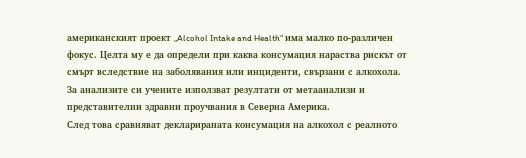американският проект „Alcohol Intake and Health“ има малко по-различен фокус. Целта му е да определи при каква консумация нараства рискът от смърт вследствие на заболявания или инциденти, свързани с алкохола.
За анализите си учените използват резултати от метаанализи и представителни здравни проучвания в Северна Америка.
След това сравняват декларираната консумация на алкохол с реалното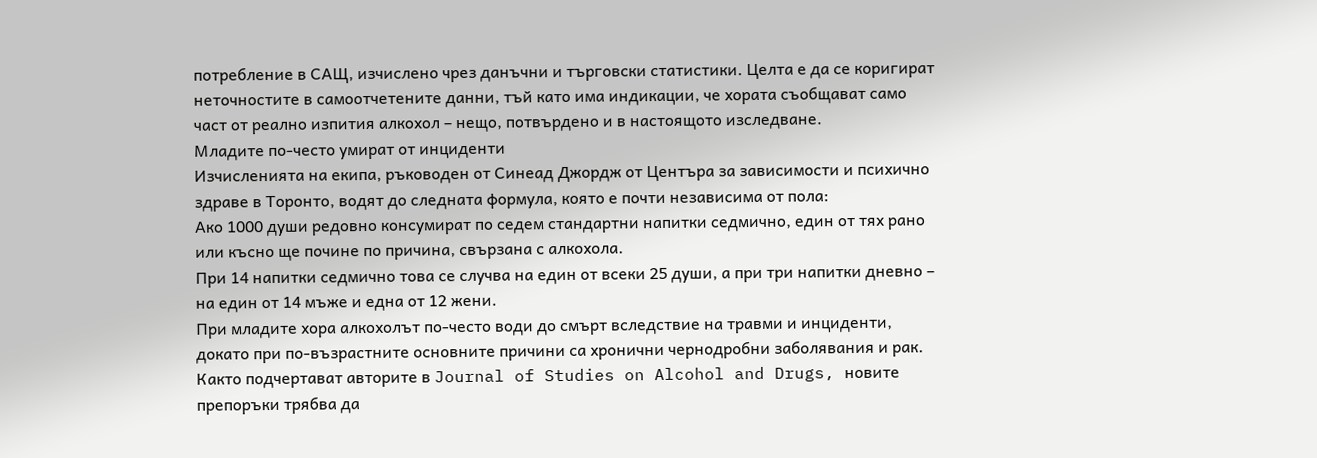потребление в САЩ, изчислено чрез данъчни и търговски статистики. Целта е да се коригират неточностите в самоотчетените данни, тъй като има индикации, че хората съобщават само част от реално изпития алкохол – нещо, потвърдено и в настоящото изследване.
Младите по-често умират от инциденти
Изчисленията на екипа, ръководен от Синеад Джордж от Центъра за зависимости и психично здраве в Торонто, водят до следната формула, която е почти независима от пола:
Ако 1000 души редовно консумират по седем стандартни напитки седмично, един от тях рано или късно ще почине по причина, свързана с алкохола.
При 14 напитки седмично това се случва на един от всеки 25 души, а при три напитки дневно – на един от 14 мъже и една от 12 жени.
При младите хора алкохолът по-често води до смърт вследствие на травми и инциденти, докато при по-възрастните основните причини са хронични чернодробни заболявания и рак.
Както подчертават авторите в Journal of Studies on Alcohol and Drugs, новите препоръки трябва да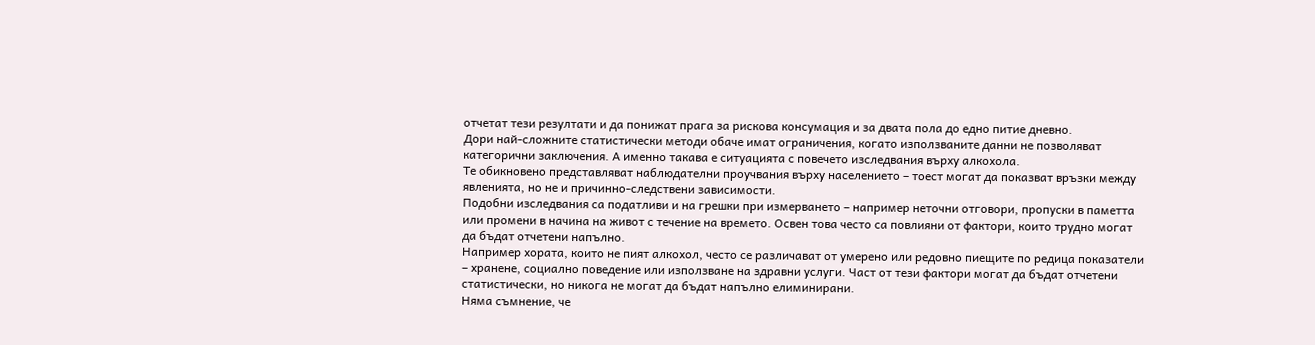отчетат тези резултати и да понижат прага за рискова консумация и за двата пола до едно питие дневно.
Дори най-сложните статистически методи обаче имат ограничения, когато използваните данни не позволяват категорични заключения. А именно такава е ситуацията с повечето изследвания върху алкохола.
Те обикновено представляват наблюдателни проучвания върху населението – тоест могат да показват връзки между явленията, но не и причинно-следствени зависимости.
Подобни изследвания са податливи и на грешки при измерването – например неточни отговори, пропуски в паметта или промени в начина на живот с течение на времето. Освен това често са повлияни от фактори, които трудно могат да бъдат отчетени напълно.
Например хората, които не пият алкохол, често се различават от умерено или редовно пиещите по редица показатели – хранене, социално поведение или използване на здравни услуги. Част от тези фактори могат да бъдат отчетени статистически, но никога не могат да бъдат напълно елиминирани.
Няма съмнение, че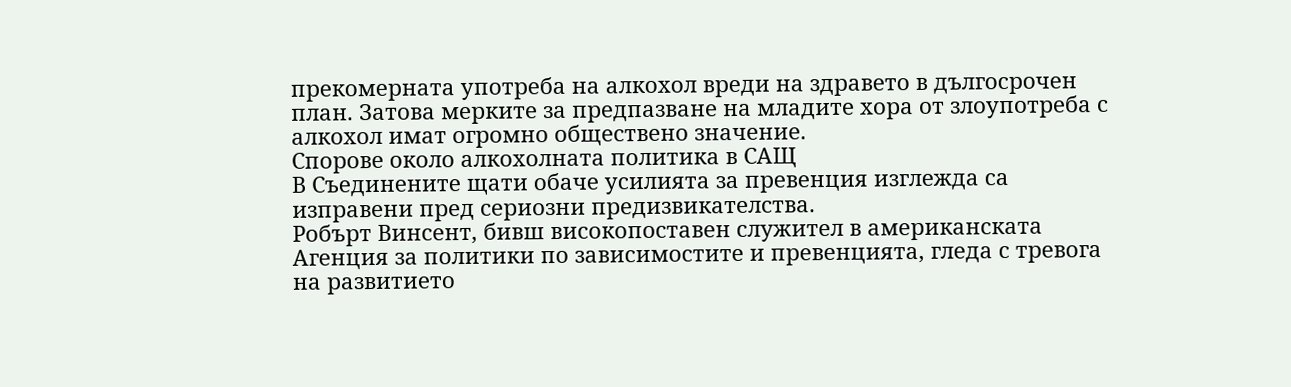прекомерната употреба на алкохол вреди на здравето в дългосрочен план. Затова мерките за предпазване на младите хора от злоупотреба с алкохол имат огромно обществено значение.
Спорове около алкохолната политика в САЩ
В Съединените щати обаче усилията за превенция изглежда са изправени пред сериозни предизвикателства.
Робърт Винсент, бивш високопоставен служител в американската Агенция за политики по зависимостите и превенцията, гледа с тревога на развитието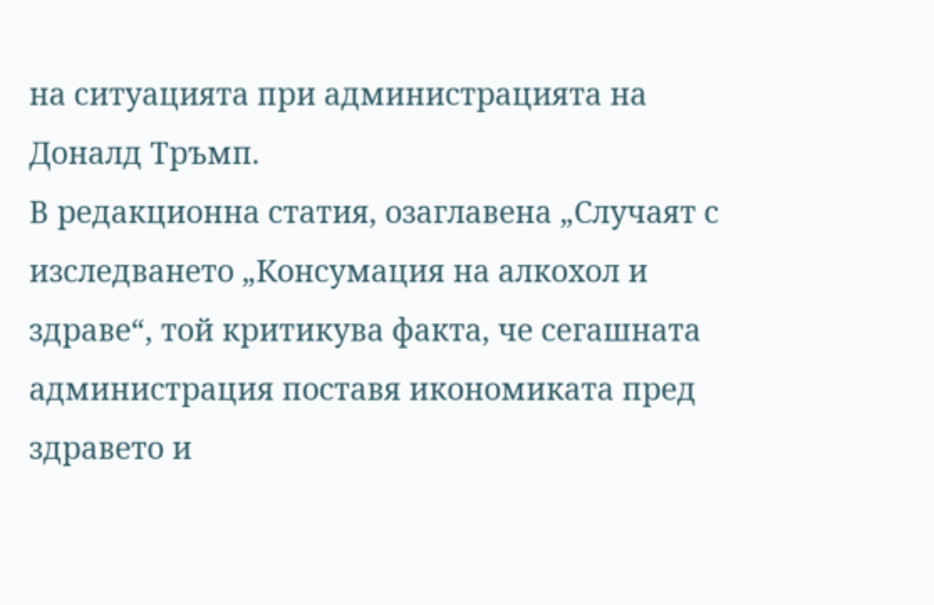на ситуацията при администрацията на Доналд Тръмп.
В редакционна статия, озаглавена „Случаят с изследването „Консумация на алкохол и здраве“, той критикува факта, че сегашната администрация поставя икономиката пред здравето и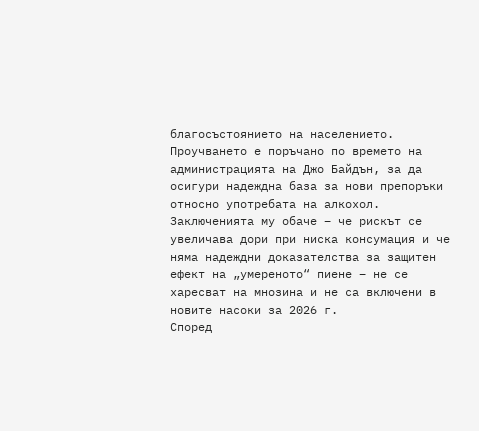благосъстоянието на населението.
Проучването е поръчано по времето на администрацията на Джо Байдън, за да осигури надеждна база за нови препоръки относно употребата на алкохол. Заключенията му обаче – че рискът се увеличава дори при ниска консумация и че няма надеждни доказателства за защитен ефект на „умереното“ пиене – не се харесват на мнозина и не са включени в новите насоки за 2026 г.
Според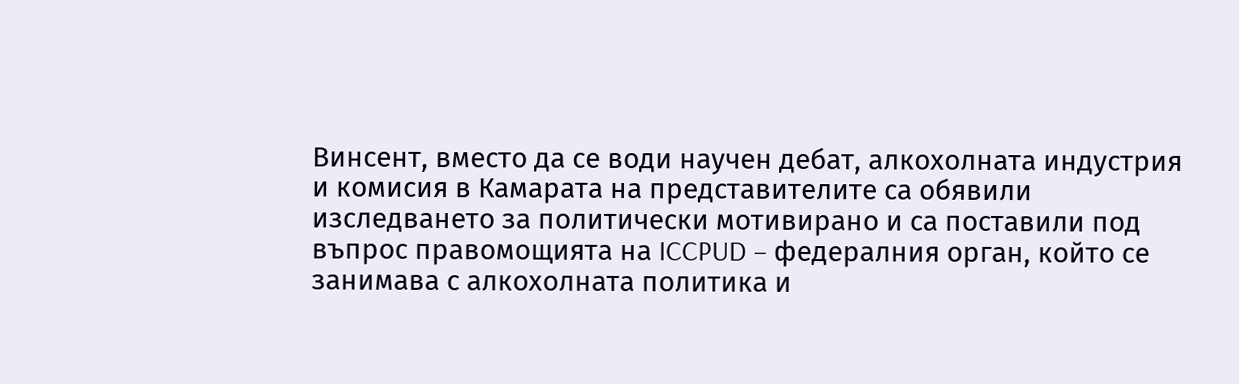Винсент, вместо да се води научен дебат, алкохолната индустрия и комисия в Камарата на представителите са обявили изследването за политически мотивирано и са поставили под въпрос правомощията на ICCPUD – федералния орган, който се занимава с алкохолната политика и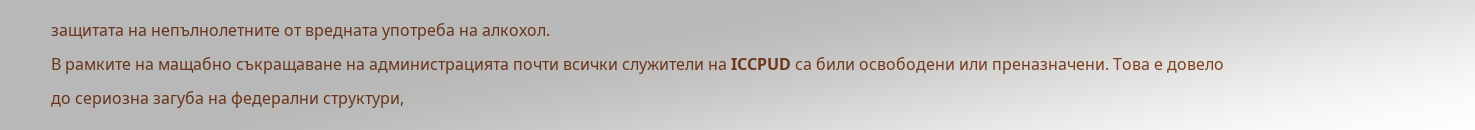защитата на непълнолетните от вредната употреба на алкохол.
В рамките на мащабно съкращаване на администрацията почти всички служители на ICCPUD са били освободени или преназначени. Това е довело до сериозна загуба на федерални структури,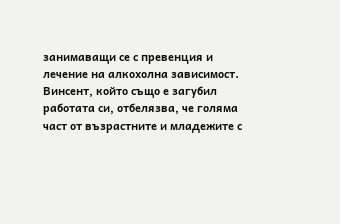занимаващи се с превенция и лечение на алкохолна зависимост.
Винсент, който също е загубил работата си, отбелязва, че голяма част от възрастните и младежите с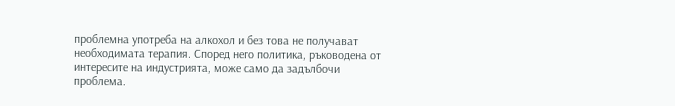проблемна употреба на алкохол и без това не получават необходимата терапия. Според него политика, ръководена от интересите на индустрията, може само да задълбочи проблема.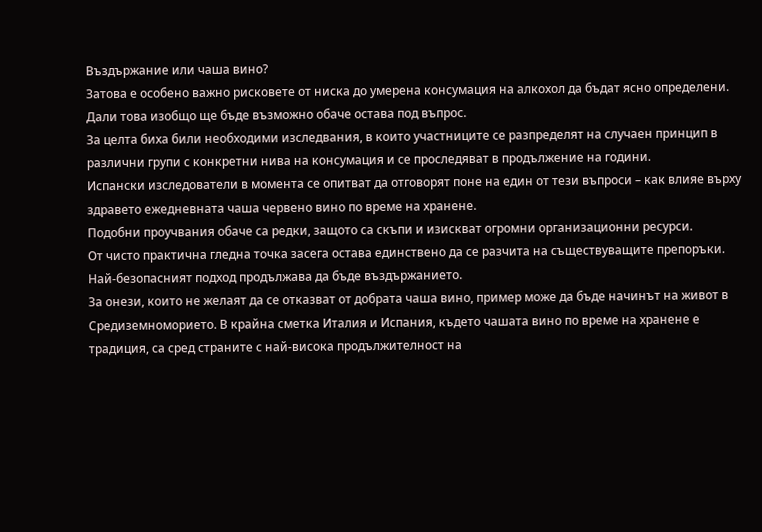Въздържание или чаша вино?
Затова е особено важно рисковете от ниска до умерена консумация на алкохол да бъдат ясно определени. Дали това изобщо ще бъде възможно обаче остава под въпрос.
За целта биха били необходими изследвания, в които участниците се разпределят на случаен принцип в различни групи с конкретни нива на консумация и се проследяват в продължение на години.
Испански изследователи в момента се опитват да отговорят поне на един от тези въпроси – как влияе върху здравето ежедневната чаша червено вино по време на хранене.
Подобни проучвания обаче са редки, защото са скъпи и изискват огромни организационни ресурси.
От чисто практична гледна точка засега остава единствено да се разчита на съществуващите препоръки. Най-безопасният подход продължава да бъде въздържанието.
За онези, които не желаят да се отказват от добрата чаша вино, пример може да бъде начинът на живот в Средиземноморието. В крайна сметка Италия и Испания, където чашата вино по време на хранене е традиция, са сред страните с най-висока продължителност на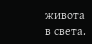живота в света.